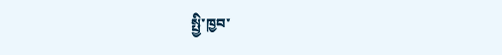སྤྱི་ཁྱབ་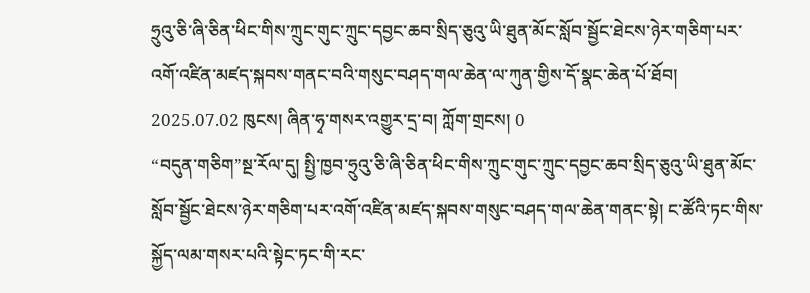ཧྲུའུ་ཅི་ཞི་ཅིན་ཕིང་གིས་ཀྲུང་གུང་ཀྲུང་དབྱང་ཆབ་སྲིད་ཅུའུ་ཡི་ཐུན་མོང་སློབ་སྦྱོང་ཐེངས་ཉེར་གཅིག་པར་འགོ་འཛིན་མཛད་སྐབས་གནང་བའི་གསུང་བཤད་གལ་ཆེན་ལ་ཀུན་གྱིས་དོ་སྣང་ཆེན་པོ་ཐོབ།
2025.07.02 ཁུངས། ཞིན་ཧྭ་གསར་འགྱུར་དྲ་བ། ཀློག་གྲངས། 0
“བདུན་གཅིག”སྔ་རོལ་དུ། སྤྱི་ཁྱབ་ཧྲུའུ་ཅི་ཞི་ཅིན་ཕིང་གིས་ཀྲུང་གུང་ཀྲུང་དབྱང་ཆབ་སྲིད་ཅུའུ་ཡི་ཐུན་མོང་སློབ་སྦྱོང་ཐེངས་ཉེར་གཅིག་པར་འགོ་འཛིན་མཛད་སྐབས་གསུང་བཤད་གལ་ཆེན་གནང་སྟེ། ང་ཚོའི་ཏང་གིས་སྐྱོད་ལམ་གསར་པའི་སྟེང་ཏང་གི་རང་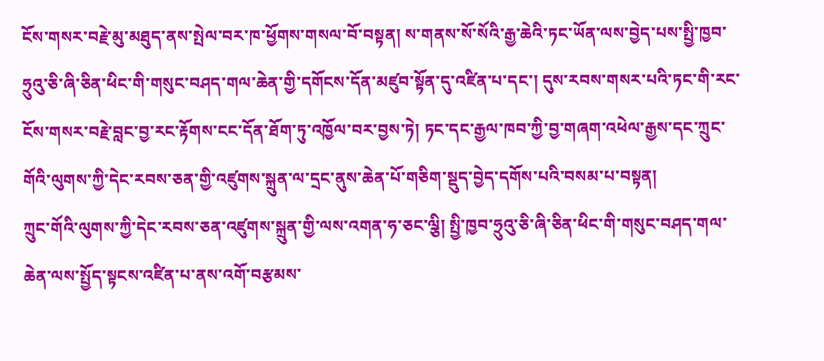ངོས་གསར་བརྗེ་མུ་མཐུད་ནས་སྤེལ་བར་ཁ་ཕྱོགས་གསལ་བོ་བསྟན། ས་གནས་སོ་སོའི་རྒྱ་ཆེའི་ཏང་ཡོན་ལས་བྱེད་པས་སྤྱི་ཁྱབ་ཧྲུའུ་ཅི་ཞི་ཅིན་ཕིང་གི་གསུང་བཤད་གལ་ཆེན་གྱི་དགོངས་དོན་མཛུབ་སྟོན་དུ་འཛིན་པ་དང་། དུས་རབས་གསར་པའི་ཏང་གི་རང་ངོས་གསར་བརྗེ་བླང་བྱ་རང་རྟོགས་ངང་དོན་ཐོག་ཏུ་འཁྱོལ་བར་བྱས་ཏེ། ཏང་དང་རྒྱལ་ཁབ་ཀྱི་བྱ་གཞག་འཕེལ་རྒྱས་དང་ཀྲུང་གོའི་ལུགས་ཀྱི་དེང་རབས་ཅན་གྱི་འཛུགས་སྐྲུན་ལ་དྲང་ནུས་ཆེན་པོ་གཅིག་སྡུད་བྱེད་དགོས་པའི་བསམ་པ་བསྟན།
ཀྲུང་གོའི་ལུགས་ཀྱི་དེང་རབས་ཅན་འཛུགས་སྐྲུན་གྱི་ལས་འགན་ཧ་ཅང་ལྕི། སྤྱི་ཁྱབ་ཧྲུའུ་ཅི་ཞི་ཅིན་ཕིང་གི་གསུང་བཤད་གལ་ཆེན་ལས་སྤྱོད་སྟངས་འཛིན་པ་ནས་འགོ་བརྩམས་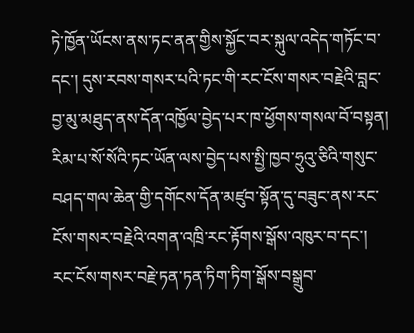ཏེ་ཁྱོན་ཡོངས་ནས་ཏང་ནན་གྱིས་སྐྱོང་བར་སྐུལ་འདེད་གཏོང་བ་དང་། དུས་རབས་གསར་པའི་ཏང་གི་རང་ངོས་གསར་བརྗེའི་བླང་བྱ་མུ་མཐུད་ནས་དོན་འཁྱོལ་བྱེད་པར་ཁ་ཕྱོགས་གསལ་བོ་བསྟན། རིམ་པ་སོ་སོའི་ཏང་ཡོན་ལས་བྱེད་པས་སྤྱི་ཁྱབ་ཧྲུའུ་ཅིའི་གསུང་བཤད་གལ་ཆེན་གྱི་དགོངས་དོན་མཛུབ་སྟོན་དུ་བཟུང་ནས་རང་ངོས་གསར་བརྗེའི་འགན་འཁྲི་རང་རྟོགས་སྒོས་འཁུར་བ་དང་། རང་ངོས་གསར་བརྗེ་ཏན་ཏན་ཏིག་ཏིག་སྒོས་བསྒྲུབ་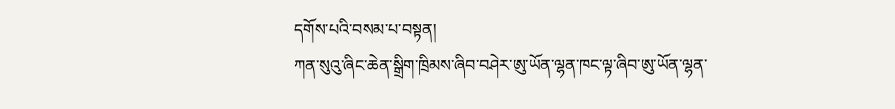དགོས་པའི་བསམ་པ་བསྟན།
ཀན་སུའུ་ཞིང་ཆེན་སྒྲིག་ཁྲིམས་ཞིབ་བཤེར་ཨུ་ཡོན་ལྷན་ཁང་ལྟ་ཞིབ་ཨུ་ཡོན་ལྷན་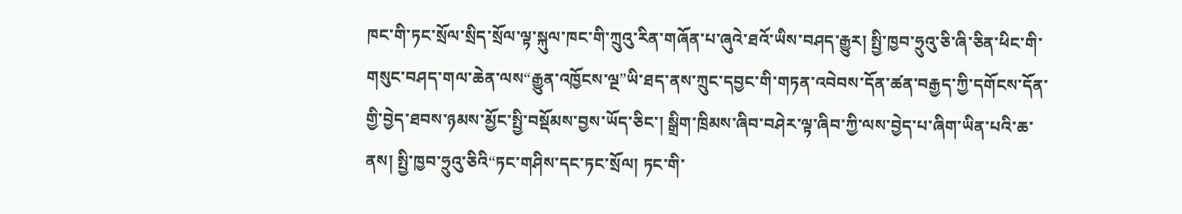ཁང་གི་ཏང་སྲོལ་སྲིད་སྲོལ་ལྟ་སྐུལ་ཁང་གི་ཀྲུའུ་རིན་གཞོན་པ་ཞུའེ་ཐའོ་ཡིས་བཤད་རྒྱུར། སྤྱི་ཁྱབ་ཧྲུའུ་ཅི་ཞི་ཅིན་ཕིང་གི་གསུང་བཤད་གལ་ཆེན་ལས“རྒྱུན་འཁྱོངས་ལྔ”ཡི་ཐད་ནས་ཀྲུང་དབྱང་གི་གཏན་འབེབས་དོན་ཚན་བརྒྱད་ཀྱི་དགོངས་དོན་གྱི་བྱེད་ཐབས་ཉམས་མྱོང་སྤྱི་བསྡོམས་བྱས་ཡོད་ཅིང་། སྒྲིག་ཁྲིམས་ཞིབ་བཤེར་ལྟ་ཞིབ་ཀྱི་ལས་བྱེད་པ་ཞིག་ཡིན་པའི་ཆ་ནས། སྤྱི་ཁྱབ་ཧྲུའུ་ཅིའི“ཏང་གཤིས་དང་ཏང་སྲོལ། ཏང་གི་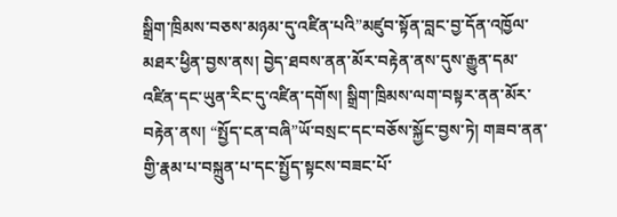སྒྲིག་ཁྲིམས་བཅས་མཉམ་དུ་འཛིན་པའི”མཛུབ་སྟོན་བླང་བྱ་དོན་འཁྱོལ་མཐར་ཕྱིན་བྱས་ནས། བྱེད་ཐབས་ནན་མོར་བརྟེན་ནས་དུས་རྒྱུན་དམ་འཛིན་དང་ཡུན་རིང་དུ་འཛིན་དགོས། སྒྲིག་ཁྲིམས་ལག་བསྟར་ནན་མོར་བརྟེན་ནས། “སྤྱོད་ངན་བཞི”ཡོ་བསྲང་དང་བཅོས་སྐྱོང་བྱས་ཏེ། གཟབ་ནན་གྱི་རྣམ་པ་བསྐྲུན་པ་དང་སྤྱོད་སྟངས་བཟང་པོ་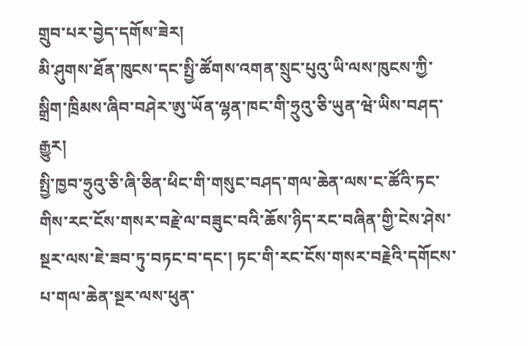གྲུབ་པར་བྱེད་དགོས་ཟེར།
མི་ཤུགས་ཐོན་ཁུངས་དང་སྤྱི་ཚོགས་འགན་སྲུང་པུའུ་ཡི་ལས་ཁུངས་ཀྱི་སྒྲིག་ཁྲིམས་ཞིབ་བཤེར་ཨུ་ཡོན་ལྷན་ཁང་གི་ཧྲུའུ་ཅི་ཡུན་ཝེ་ཡིས་བཤད་རྒྱུར།
སྤྱི་ཁྱབ་ཧྲུའུ་ཅི་ཞི་ཅིན་ཕིང་གི་གསུང་བཤད་གལ་ཆེན་ལས་ང་ཚོའི་ཏང་གིས་རང་ངོས་གསར་བརྗེ་ལ་བཟུང་བའི་ཆོས་ཉིད་རང་བཞིན་གྱི་ངེས་ཤེས་སྔར་ལས་ཇེ་ཟབ་ཏུ་བཏང་བ་དང་། ཏང་གི་རང་ངོས་གསར་བརྗེའི་དགོངས་པ་གལ་ཆེན་སྔར་ལས་ཕུན་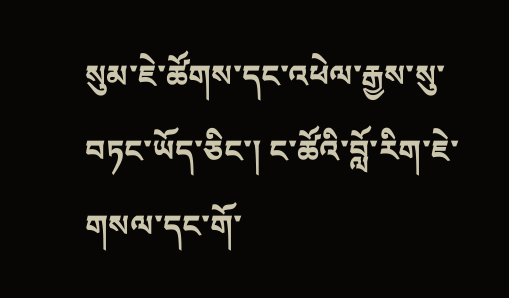སུམ་ཇེ་ཚོགས་དང་འཕེལ་རྒྱས་སུ་བཏང་ཡོད་ཅིང་། ང་ཚོའི་བློ་རིག་ཇེ་གསལ་དང་གོ་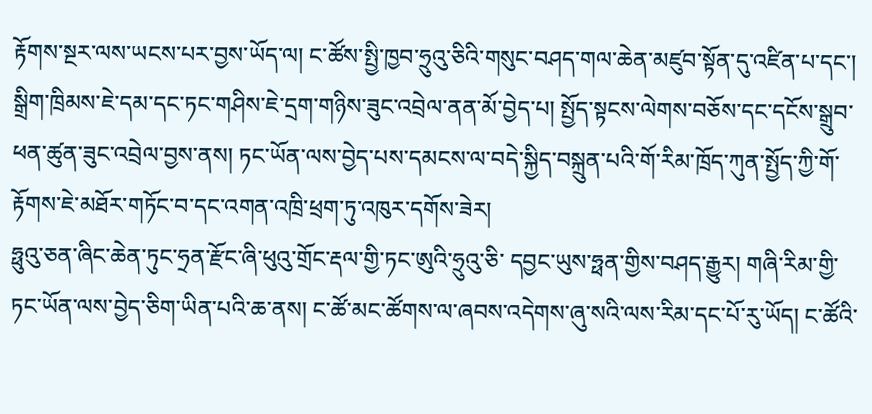རྟོགས་སྔར་ལས་ཡངས་པར་བྱས་ཡོད་ལ། ང་ཚོས་སྤྱི་ཁྱབ་ཧྲུའུ་ཅིའི་གསུང་བཤད་གལ་ཆེན་མཛུབ་སྟོན་དུ་འཛིན་པ་དང་། སྒྲིག་ཁྲིམས་ཇེ་དམ་དང་ཏང་གཤིས་ཇེ་དྲག་གཉིས་ཟུང་འབྲེལ་ནན་མོ་བྱེད་པ། སྤྱོད་སྟངས་ལེགས་བཅོས་དང་དངོས་སྒྲུབ་ཕན་ཚུན་ཟུང་འབྲེལ་བྱས་ནས། ཏང་ཡོན་ལས་བྱེད་པས་དམངས་ལ་བདེ་སྐྱིད་བསྐྲུན་པའི་གོ་རིམ་ཁྲོད་ཀུན་སྤྱོད་ཀྱི་གོ་རྟོགས་ཇེ་མཐོར་གཏོང་བ་དང་འགན་འཁྲི་ཕྲག་ཏུ་འཁུར་དགོས་ཟེར།
ཧྥུའུ་ཅན་ཞིང་ཆེན་ཏུང་ཧྲན་རྫོང་ཞི་ཕུའུ་གྲོང་རྡལ་གྱི་ཏང་ཨུའི་ཧྲུའུ་ཅི་ དབྱང་ཡུས་ཧྥན་གྱིས་བཤད་རྒྱུར། གཞི་རིམ་གྱི་ཏང་ཡོན་ལས་བྱེད་ཅིག་ཡིན་པའི་ཆ་ནས། ང་ཚོ་མང་ཚོགས་ལ་ཞབས་འདེགས་ཞུ་སའི་ལས་རིམ་དང་པོ་རུ་ཡོད། ང་ཚོའི་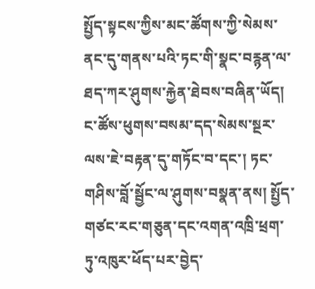སྤྱོད་སྟངས་ཀྱིས་མང་ཚོགས་ཀྱི་སེམས་ནང་དུ་གནས་པའི་ཏང་གི་སྣང་བརྙན་ལ་ཐད་ཀར་ཤུགས་རྐྱེན་ཐེབས་བཞིན་ཡོད། ང་ཚོས་ཕུགས་བསམ་དད་སེམས་སྔར་ལས་ཇེ་བརྟན་དུ་གཏོང་བ་དང་། ཏང་གཤིས་བློ་སྦྱོང་ལ་ཤུགས་བསྣན་ནས། སྤྱོད་གཙང་རང་གཅུན་དང་འགན་འཁྲི་ཕྲག་ཏུ་འཁུར་ཕོད་པར་བྱེད་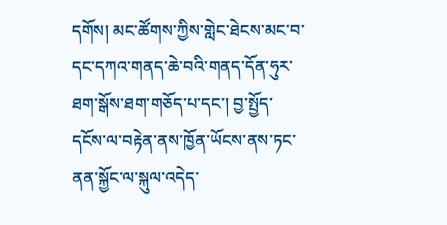དགོས། མང་ཚོགས་ཀྱིས་གླེང་ཐེངས་མང་བ་དང་དཀའ་གནད་ཆེ་བའི་གནད་དོན་ཧུར་ཐག་སྒོས་ཐག་གཅོད་པ་དང་། བྱ་སྤྱོད་དངོས་ལ་བརྟེན་ནས་ཁྱོན་ཡོངས་ནས་ཏང་ནན་སྐྱོང་ལ་སྐུལ་འདེད་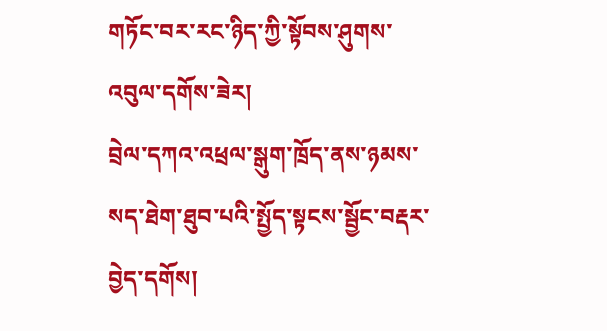གཏོང་བར་རང་ཉིད་ཀྱི་སྟོབས་ཤུགས་འབུལ་དགོས་ཟེར།
བྲེལ་དཀའ་འཕྲལ་སྒུག་ཁྲོད་ནས་ཉམས་སད་ཐེག་ཐུབ་པའི་སྤྱོད་སྟངས་སྦྱོང་བརྡར་བྱེད་དགོས།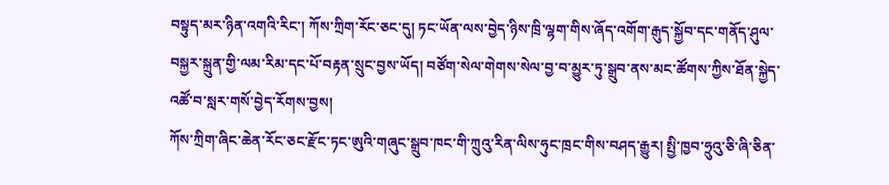བསྟུད་མར་ཉིན་འགའི་རིང་། ཀོས་ཀྲིག་རོང་ཅང་དུ། ཏང་ཡོན་ལས་བྱེད་ཉིས་ཁྲི་ལྷག་གིས་ཞོད་འགོག་རྒུད་སྐྱོབ་དང་གནོད་ཤུལ་བསྐྱར་སྐྲུན་གྱི་ལམ་རིམ་དང་པོ་བརྟན་སྲུང་བྱས་ཡོད། བཙོག་སེལ་གེགས་སེལ་བྱ་བ་མྱུར་ཏུ་སྒྲུབ་ནས་མང་ཚོགས་ཀྱིས་ཐོན་སྐྱེད་འཚོ་བ་སླར་གསོ་བྱེད་རོགས་བྱས།
ཀོས་ཀྲིག་ཞིང་ཆེན་རོང་ཅང་རྫོང་ཏང་ཨུའི་གཞུང་སྒྲུབ་ཁང་གི་ཀྲུའུ་རིན་ལིས་ཧུང་ཁྲང་གིས་བཤད་རྒྱུར། སྤྱི་ཁྱབ་ཧྲུའུ་ཅི་ཞི་ཅིན་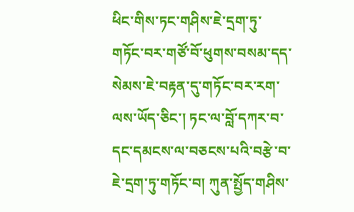ཕིང་གིས་ཏང་གཤིས་ཇེ་དྲག་ཏུ་གཏོང་བར་གཙོ་བོ་ཕུགས་བསམ་དད་སེམས་ཇེ་བརྟན་དུ་གཏོང་བར་རག་ལས་ཡོད་ཅིང་། ཏང་ལ་བློ་དཀར་བ་དང་དམངས་ལ་བཅངས་པའི་བརྩེ་བ་ཇེ་དྲག་ཏུ་གཏོང་བ། ཀུན་སྤྱོད་གཤིས་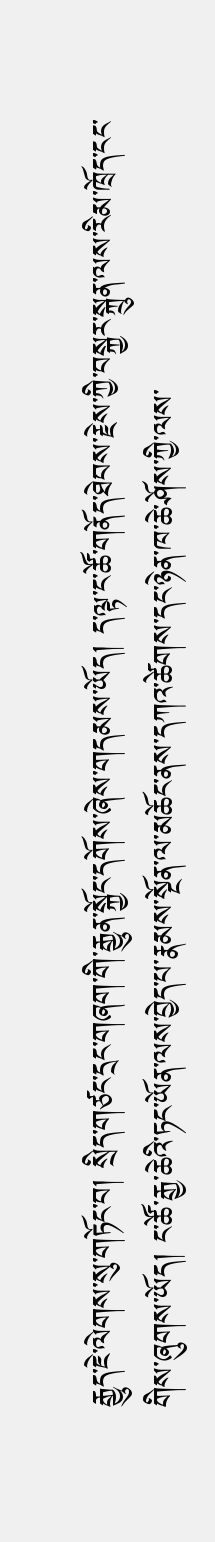རྒྱུད་ཇེ་ལེགས་སུ་གཏོང་བ། སྲིད་གཙང་དྲང་གཞག་གི་རྒྱུན་སྐྱོང་དགོས་ཞེས་གདམས་ཡོད། ད་ལྟ་ང་ཚོ་གནོད་ཐེབས་རྗེས་ཀྱི་བསྐྱར་སྐྲུན་ལས་རིམ་ཁྲོད་ངང་གིས་ཞུགས་ཡོད། ང་ཚོ་རྒྱ་ཆེའི་ཏང་ཡོན་ལས་བྱེད་པ་རྣམས་སྔོན་ལ་མཆོང་ནས་དཀའ་ཚེགས་དང་ཉེན་ཁ་ཆེ་ཤོས་ཀྱི་ལས་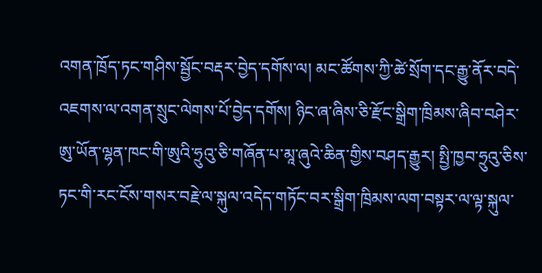འགན་ཁྲོད་ཏང་གཤིས་སྦྱོང་བརྡར་བྱེད་དགོས་ལ། མང་ཚོགས་ཀྱི་ཚེ་སྲོག་དང་རྒྱུ་ནོར་བདེ་འཇགས་ལ་འགན་སྲུང་ལེགས་པོ་བྱེད་དགོས། ཉིང་ཞ་ཞིས་ཅི་རྫོང་སྒྲིག་ཁྲིམས་ཞིབ་བཤེར་ཨུ་ཡོན་ལྷན་ཁང་གི་ཨུའི་ཧྲུའུ་ཅི་གཞོན་པ་མཱ་ཞུའེ་ཆིན་གྱིས་བཤད་རྒྱུར། སྤྱི་ཁྱབ་ཧྲུའུ་ཅིས་ཏང་གི་རང་ངོས་གསར་བརྗེ་ལ་སྐུལ་འདེད་གཏོང་བར་སྒྲིག་ཁྲིམས་ལག་བསྟར་ལ་ལྟ་སྐུལ་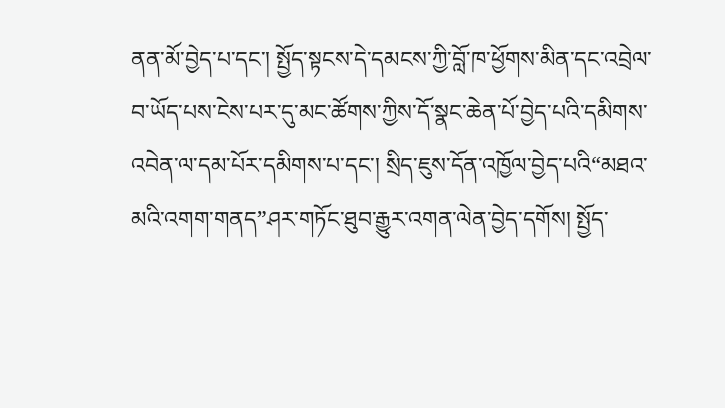ནན་མོ་བྱེད་པ་དང་། སྤྱོད་སྟངས་དེ་དམངས་ཀྱི་བློ་ཁ་ཕྱོགས་མིན་དང་འབྲེལ་བ་ཡོད་པས་ངེས་པར་དུ་མང་ཚོགས་ཀྱིས་དོ་སྣང་ཆེན་པོ་བྱེད་པའི་དམིགས་འབེན་ལ་དམ་པོར་དམིགས་པ་དང་། སྲིད་ཇུས་དོན་འཁྱོལ་བྱེད་པའི“མཐའ་མའི་འགག་གནད”ཤར་གཏོང་ཐུབ་རྒྱུར་འགན་ལེན་བྱེད་དགོས། སྤྱོད་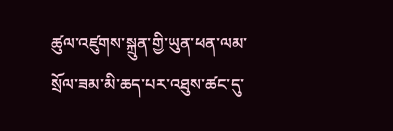ཚུལ་འཛུགས་སྐྲུན་གྱི་ཡུན་ཕན་ལམ་སྲོལ་ཟམ་མི་ཆད་པར་འཐུས་ཚང་དུ་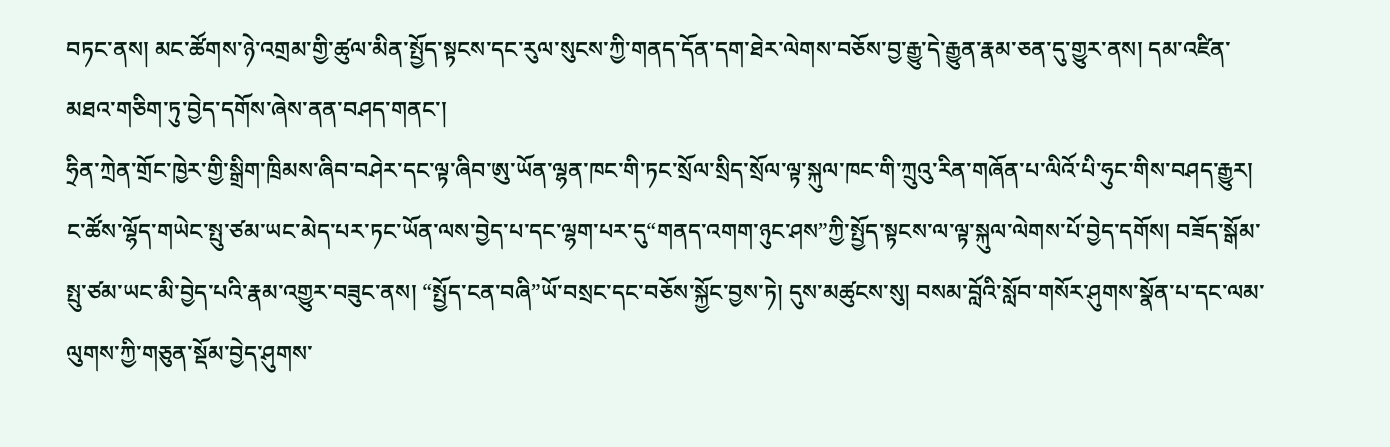བཏང་ནས། མང་ཚོགས་ཉེ་འགྲམ་གྱི་ཚུལ་མིན་སྤྱོད་སྟངས་དང་རུལ་སུངས་ཀྱི་གནད་དོན་དག་ཐེར་ལེགས་བཅོས་བྱ་རྒྱུ་དེ་རྒྱུན་རྣམ་ཅན་དུ་གྱུར་ནས། དམ་འཛིན་མཐའ་གཅིག་ཏུ་བྱེད་དགོས་ཞེས་ནན་བཤད་གནང་།
ཧྲིན་ཀྲེན་གྲོང་ཁྱེར་གྱི་སྒྲིག་ཁྲིམས་ཞིབ་བཤེར་དང་ལྟ་ཞིབ་ཨུ་ཡོན་ལྷན་ཁང་གི་ཏང་སྲོལ་སྲིད་སྲོལ་ལྟ་སྐུལ་ཁང་གི་ཀྲུའུ་རིན་གཞོན་པ་ལིའོ་པི་ཧུང་གིས་བཤད་རྒྱུར། ང་ཚོས་ལྷོད་གཡེང་སྤུ་ཙམ་ཡང་མེད་པར་ཏང་ཡོན་ལས་བྱེད་པ་དང་ལྷག་པར་དུ“གནད་འགག་ཉུང་ཤས”ཀྱི་སྤྱོད་སྟངས་ལ་ལྟ་སྐུལ་ལེགས་པོ་བྱེད་དགོས། བཟོད་སྒོམ་སྤུ་ཙམ་ཡང་མི་བྱེད་པའི་རྣམ་འགྱུར་བཟུང་ནས། “སྤྱོད་ངན་བཞི”ཡོ་བསྲང་དང་བཅོས་སྐྱོང་བྱས་ཏེ། དུས་མཚུངས་སུ། བསམ་བློའི་སློབ་གསོར་ཤུགས་སྣོན་པ་དང་ལམ་ལུགས་ཀྱི་གཅུན་སྡོམ་བྱེད་ཤུགས་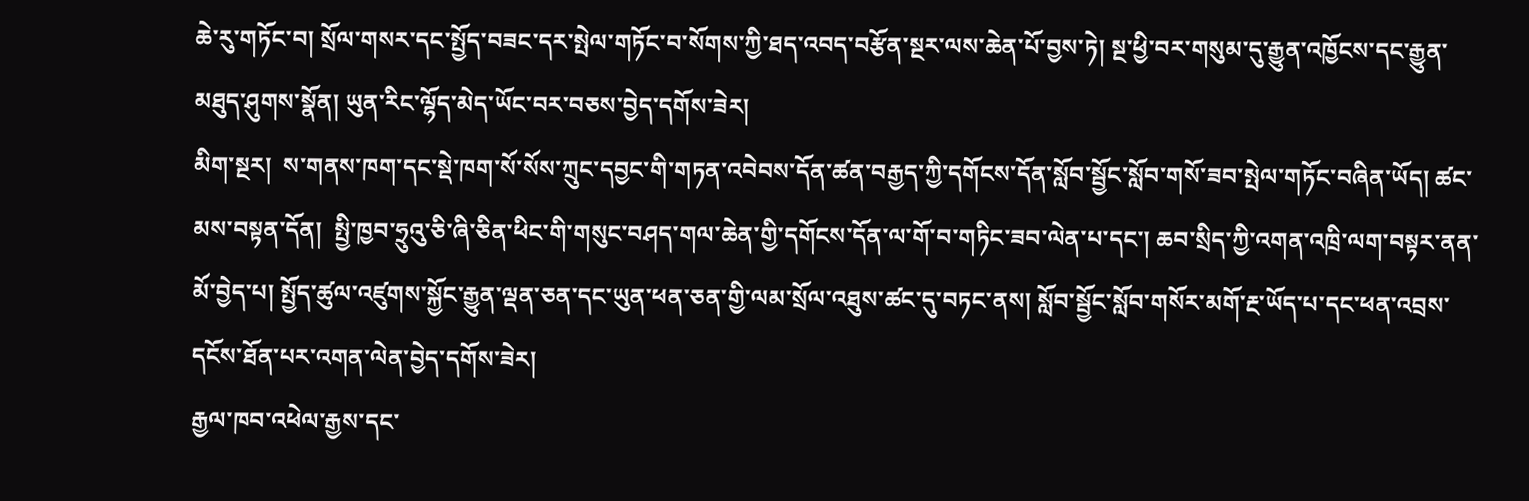ཆེ་རུ་གཏོང་བ། སྲོལ་གསར་དང་སྤྱོད་བཟང་དར་སྤེལ་གཏོང་བ་སོགས་ཀྱི་ཐད་འབད་བརྩོན་སྔར་ལས་ཆེན་པོ་བྱས་ཏེ། སྔ་ཕྱི་བར་གསུམ་དུ་རྒྱུན་འཁྱོངས་དང་རྒྱུན་མཐུད་ཤུགས་སྣོན། ཡུན་རིང་ལྷོད་མེད་ཡོང་བར་བཅས་བྱེད་དགོས་ཟེར།
མིག་སྔར།  ས་གནས་ཁག་དང་སྡེ་ཁག་སོ་སོས་ཀྲུང་དབྱང་གི་གཏན་འབེབས་དོན་ཚན་བརྒྱད་ཀྱི་དགོངས་དོན་སློབ་སྦྱོང་སློབ་གསོ་ཟབ་སྤེལ་གཏོང་བཞིན་ཡོད། ཚང་མས་བསྟན་དོན།  སྤྱི་ཁྱབ་ཧྲུའུ་ཅི་ཞི་ཅིན་ཕིང་གི་གསུང་བཤད་གལ་ཆེན་གྱི་དགོངས་དོན་ལ་གོ་བ་གཏིང་ཟབ་ལེན་པ་དང་། ཆབ་སྲིད་ཀྱི་འགན་འཁྲི་ལག་བསྟར་ནན་མོ་བྱེད་པ། སྤྱོད་ཚུལ་འཛུགས་སྐྱོང་རྒྱུན་ལྡན་ཅན་དང་ཡུན་ཕན་ཅན་གྱི་ལམ་སྲོལ་འཐུས་ཚང་དུ་བཏང་ནས། སློབ་སྦྱོང་སློབ་གསོར་མགོ་རྔ་ཡོད་པ་དང་ཕན་འབྲས་དངོས་ཐོན་པར་འགན་ལེན་བྱེད་དགོས་ཟེར།
རྒྱལ་ཁབ་འཕེལ་རྒྱས་དང་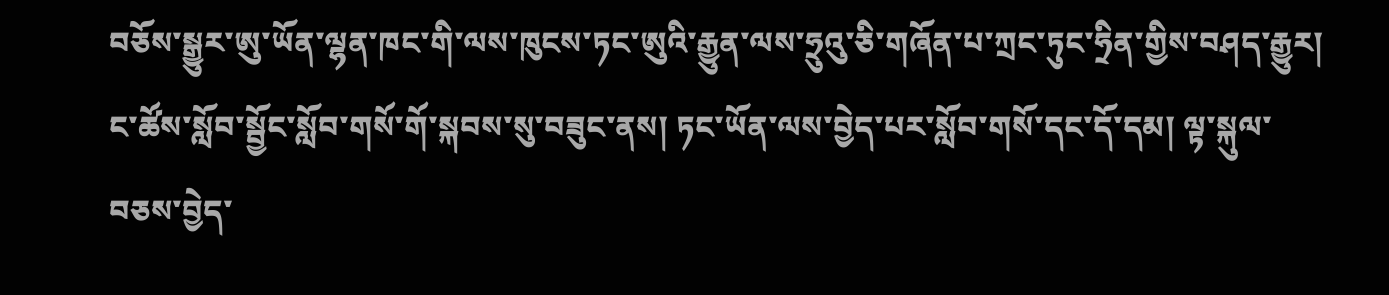བཅོས་སྒྱུར་ཨུ་ཡོན་ལྷན་ཁང་གི་ལས་ཁུངས་ཏང་ཨུའི་རྒྱུན་ལས་ཧྲུའུ་ཅི་གཞོན་པ་ཀྲང་ཏུང་ཧྲིན་གྱིས་བཤད་རྒྱུར། ང་ཚོས་སློབ་སྦྱོང་སློབ་གསོ་གོ་སྐབས་སུ་བཟུང་ནས། ཏང་ཡོན་ལས་བྱེད་པར་སློབ་གསོ་དང་དོ་དམ། ལྟ་སྐུལ་བཅས་བྱེད་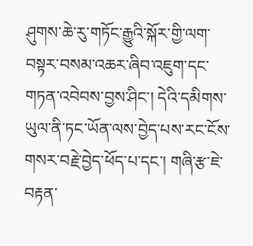ཤུགས་ཆེ་རུ་གཏོང་རྒྱུའི་སྐོར་གྱི་ལག་བསྟར་བསམ་འཆར་ཞིབ་འཇུག་དང་གཏན་འབེབས་བྱས་ཤིང་། དེའི་དམིགས་ཡུལ་ནི་ཏང་ཡོན་ལས་བྱེད་པས་རང་ངོས་གསར་བརྗེ་བྱེད་ཕོད་པ་དང་། གཞི་རྩ་ཇེ་བརྟན་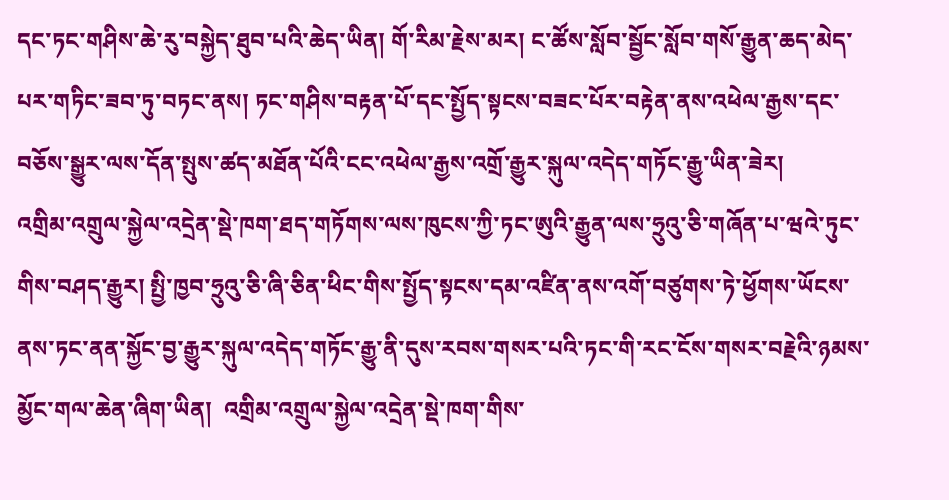དང་ཏང་གཤིས་ཆེ་རུ་བསྐྱེད་ཐུབ་པའི་ཆེད་ཡིན། གོ་རིམ་རྗེས་མར། ང་ཚོས་སློབ་སྦྱོང་སློབ་གསོ་རྒྱུན་ཆད་མེད་པར་གཏིང་ཟབ་ཏུ་བཏང་ནས། ཏང་གཤིས་བརྟན་པོ་དང་སྤྱོད་སྟངས་བཟང་པོར་བརྟེན་ནས་འཕེལ་རྒྱས་དང་བཅོས་སྒྱུར་ལས་དོན་སྤུས་ཚད་མཐོན་པོའི་ངང་འཕེལ་རྒྱས་འགྲོ་རྒྱུར་སྐུལ་འདེད་གཏོང་རྒྱུ་ཡིན་ཟེར།
འགྲིམ་འགྲུལ་སྐྱེལ་འདྲེན་སྡེ་ཁག་ཐད་གཏོགས་ལས་ཁུངས་ཀྱི་ཏང་ཨུའི་རྒྱུན་ལས་ཧྲུའུ་ཅི་གཞོན་པ་ཝའེ་ཏུང་གིས་བཤད་རྒྱུར། སྤྱི་ཁྱབ་ཧྲུའུ་ཅི་ཞི་ཅིན་ཕིང་གིས་སྤྱོད་སྟངས་དམ་འཛིན་ནས་འགོ་བཙུགས་ཏེ་ཕྱོགས་ཡོངས་ནས་ཏང་ནན་སྐྱོང་བྱ་རྒྱུར་སྐུལ་འདེད་གཏོང་རྒྱུ་ནི་དུས་རབས་གསར་པའི་ཏང་གི་རང་ངོས་གསར་བརྗེའི་ཉམས་མྱོང་གལ་ཆེན་ཞིག་ཡིན།  འགྲིམ་འགྲུལ་སྐྱེལ་འདྲེན་སྡེ་ཁག་གིས་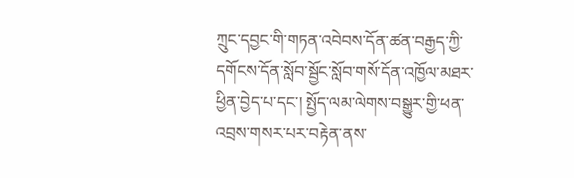ཀྲུང་དབྱང་གི་གཏན་འབེབས་དོན་ཚན་བརྒྱད་ཀྱི་དགོངས་དོན་སློབ་སྦྱོང་སློབ་གསོ་དོན་འཁྱོལ་མཐར་ཕྱིན་བྱེད་པ་དང་། སྤྱོད་ལམ་ལེགས་བསྒྱུར་གྱི་ཕན་འབྲས་གསར་པར་བརྟེན་ནས་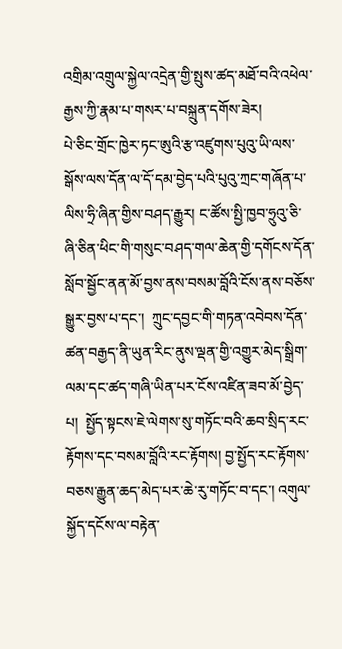འགྲིམ་འགྲུལ་སྐྱེལ་འདྲེན་གྱི་སྤུས་ཚད་མཐོ་བའི་འཕེལ་རྒྱས་ཀྱི་རྣམ་པ་གསར་པ་བསྐྲུན་དགོས་ཟེར།
པེ་ཅིང་གྲོང་ཁྱེར་ཏང་ཨུའི་རྩ་འཛུགས་པུའུ་ཡི་ལས་སྒོས་ལས་དོན་ལ་དོ་དམ་བྱེད་པའི་པུའུ་ཀྲང་གཞོན་པ་ལིས་ཧྲི་ཞིན་གྱིས་བཤད་རྒྱུར། ང་ཚོས་སྤྱི་ཁྱབ་ཧྲུའུ་ཅི་ཞི་ཅིན་ཕིང་གི་གསུང་བཤད་གལ་ཆེན་གྱི་དགོངས་དོན་སློབ་སྦྱོང་ནན་མོ་བྱས་ནས་བསམ་བློའི་ངོས་ནས་བཅོས་སྒྱུར་བྱས་པ་དང་།  ཀྲུང་དབྱང་གི་གཏན་འབེབས་དོན་ཚན་བརྒྱད་ནི་ཡུན་རིང་ནུས་ལྡན་གྱི་འགྱུར་མེད་སྒྲིག་ལམ་དང་ཚད་གཞི་ཡིན་པར་ངོས་འཛིན་ཟབ་མོ་བྱེད་པ།  སྤྱོད་སྟངས་ཇེ་ལེགས་སུ་གཏོང་བའི་ཆབ་སྲིད་རང་རྟོགས་དང་བསམ་བློའི་རང་རྟོགས། བྱ་སྤྱོད་རང་རྟོགས་བཅས་རྒྱུན་ཆད་མེད་པར་ཆེ་རུ་གཏོང་བ་དང་། འགུལ་སྐྱོད་དངོས་ལ་བརྟེན་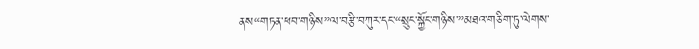ནས“གཏན་ཕབ་གཉིས”ལ་བརྩི་བཀུར་དང་“སྲུང་སྐྱོང་གཉིས་”མཐའ་གཅིག་ཏུ་ལེགས་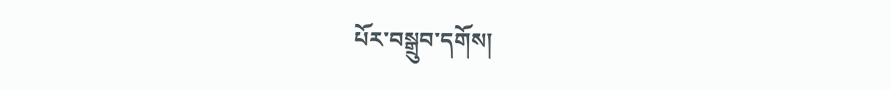པོར་བསྒྲུབ་དགོས།